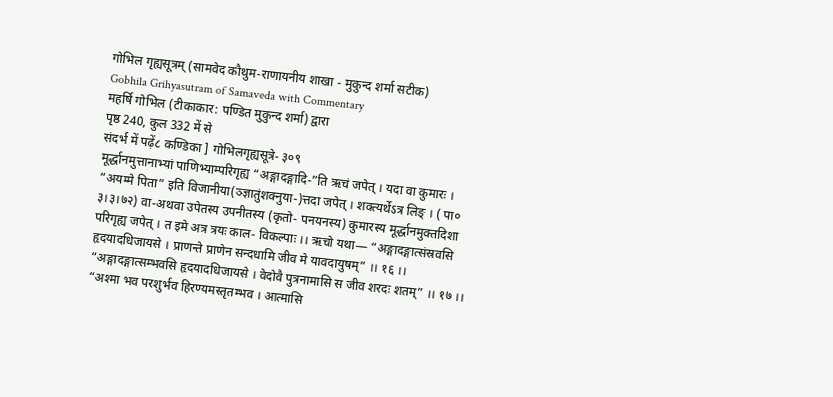गोभिल गृह्यसूत्रम् (सामवेद कौथुम-राणायनीय शाखा - मुकुन्द शर्मा सटीक)
Gobhila Grihyasutram of Samaveda with Commentary
महर्षि गोभिल (टीकाकार: पण्डित मुकुन्द शर्मा) द्वारा
पृष्ठ 240, कुल 332 में से
संदर्भ में पढ़ें८ कण्डिका ] गोभिलगृह्यसूत्रे- ३०९
मूर्द्धानमुत्तानाभ्यां पाणिभ्याम्परिगृह्य “अङ्गादङ्गादि-”ति ऋचं जपेत् । यदा वा कुमारः । “अयम्मे पिता” इति विजानीया(ञ्ज्ञातुंशक्नुया-)त्तदा जपेत् । शक्त्यर्थेऽत्र लिङ् । ( पा० ३।३।७२) वा-अथवा उपेतस्य उपनीतस्य (कृतो- पनयनस्य) कुमारस्य मूर्द्धानमुक्तदिशा परिगृह्य जपेत् । त इमे अत्र त्रयः काल- विकल्पाः ।। ऋचो यथा— “अङ्गादङ्गात्संस्रवसि हृदयादधिजायसे । प्राणन्ते प्राणेन सन्दधामि जीव मे यावदायुषम्” ।। १६ ।। “अङ्गादङ्गात्सम्भवसि हृदयादधिजायसे । वेदोवै पुत्रनामासि स जीव शरदः शतम्” ।। १७ ।। “अश्मा भव परशुर्भव हिरण्यमस्तृतम्भव । आत्मासि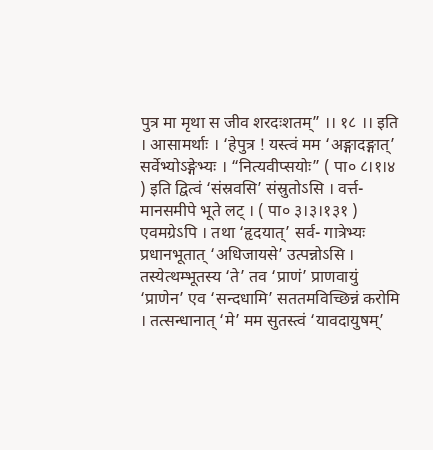पुत्र मा मृथा स जीव शरदःशतम्” ।। १८ ।। इति । आसामर्थाः । ‘हेपुत्र ! यस्त्वं मम ‘अङ्गादङ्गात्’ सर्वेभ्योऽङ्गेभ्यः । “नित्यवीप्सयोः” ( पा० ८।१।४ ) इति द्वित्वं ‘संस्रवसि’ संस्रुतोऽसि । वर्त्त- मानसमीपे भूते लट् । ( पा० ३।३।१३१ ) एवमग्रेऽपि । तथा ‘हृदयात्’ सर्व- गात्रेभ्यः प्रधानभूतात् ‘अधिजायसे’ उत्पन्नोऽसि । तस्येत्थम्भूतस्य ‘ते’ तव ‘प्राणं’ प्राणवायुं ‘प्राणेन’ एव ‘सन्दधामि’ सततमविच्छिन्नं करोमि । तत्सन्धानात् ‘मे’ मम सुतस्त्वं ‘यावदायुषम्’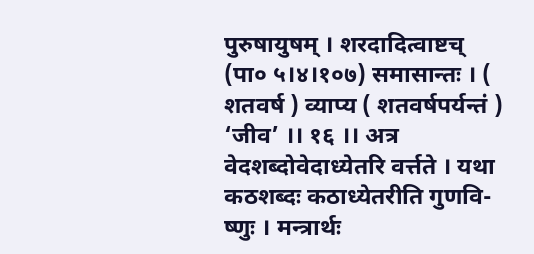पुरुषायुषम् । शरदादित्वाष्टच् (पा० ५।४।१०७) समासान्तः । ( शतवर्ष ) व्याप्य ( शतवर्षपर्यन्तं ) ‘जीव’ ।। १६ ।। अत्र वेदशब्दोवेदाध्येतरि वर्त्तते । यथा कठशब्दः कठाध्येतरीति गुणवि- ष्णुः । मन्त्रार्थः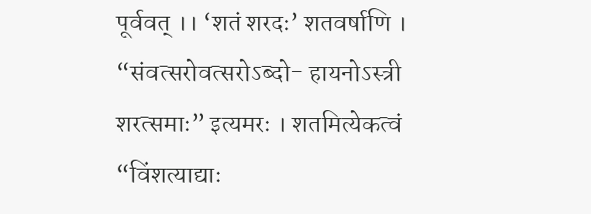पूर्ववत् ।। ‘शतं शरदः’ शतवर्षाणि । “संवत्सरोवत्सरोऽब्दो- हायनोऽस्त्री शरत्समाः” इत्यमरः । शतमित्येकत्वं “विंशत्याद्याः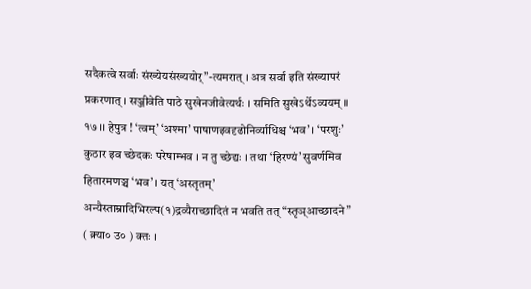सदैकत्वे सर्वाः संख्येयसंख्ययोर्”-त्यमरात् । अत्र सर्वा इति संख्यापरं प्रकरणात् । सञ्जीवेति पाठे सुखेनजीवेत्यर्थः । समिति सुखेऽर्थेऽव्ययम् ।। १७ ।। हेपुत्र ! ‘त्वम्’ ‘अश्मा’ पाषाणइवदृढोनिर्व्याधिश्च ‘भव’ । ‘परशुः’ कुठार इव च्छेदकः परेषाम्भव । न तु च्छेद्यः । तथा ‘हिरण्यं’ सुवर्णमिव हितारमणञ्च ‘भव’ । यत् ‘अस्तृतम्’ अन्यैस्ताम्रादिभिरल्प(१)द्रव्यैराच्छादितं न भवति तत् “स्तृञ्आच्छादने” ( क्र्या० उ० ) क्तः ।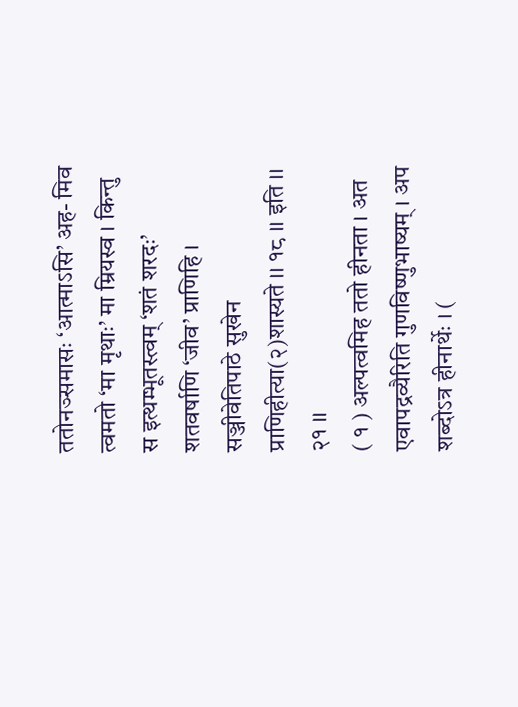ततोनञ्समासः ‘आत्माऽसि’ अह- मिव त्वमतो ‘मा मृथाः’ मा म्रियस्व । किन्तु स इत्थम्भूतस्त्वम् ‘शतं शरदः’ शतवर्षाणि ‘जीव’ प्राणिहि । सञ्जीवेतिपाठे सुखेन प्राणिहीत्या(२)शास्यते ।। १८ ।। इति ।। २१ ।।
( १ ) अल्पत्वमिह ततो हीनता । अत एवापद्रव्यैरिति गुणविष्णुभाष्यम् । अप शब्दोऽत्र हीनार्थेः । (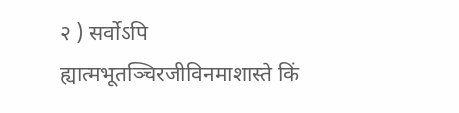२ ) सर्वोऽपि ह्यात्मभूतञ्चिरजीविनमाशास्ते किं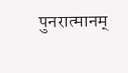पुनरात्मानम्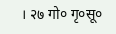। २७ गो० गृ०सू०